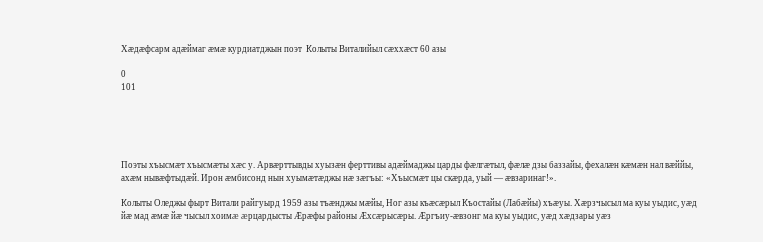Хæдæфсарм адæймаг æмæ курдиатджын поэт  Колыты Виталийыл сæххæст 60 азы

0
101





Поэты хъысмæт хъысмæты хæс у. Арвæрттывды хуызæн ферттивы адæймаджы царды фæлгæтыл, фæлæ дзы баззайы, фехалæн кæмæн нал вæййы, ахæм нывæфтыдæй. Ирон æмбисонд нын хуымæтæджы нæ зæгъы: «Хъысмæт цы скæрда, уый — æвзаринаг!».

Колыты Оледжы фырт Витали райгуырд 1959 азы тъæнджы мæйы, Ног азы къæсæрыл Къостайы (Лабæйы) хъæуы. Хæрзчысыл ма куы уыдис, уæд йæ мад æмæ йæ чысыл хоимæ æрцардысты Æрæфы районы Æхсæрысæры. Æргъиу-æвзонг ма куы уыдис, уæд хæдзары уæз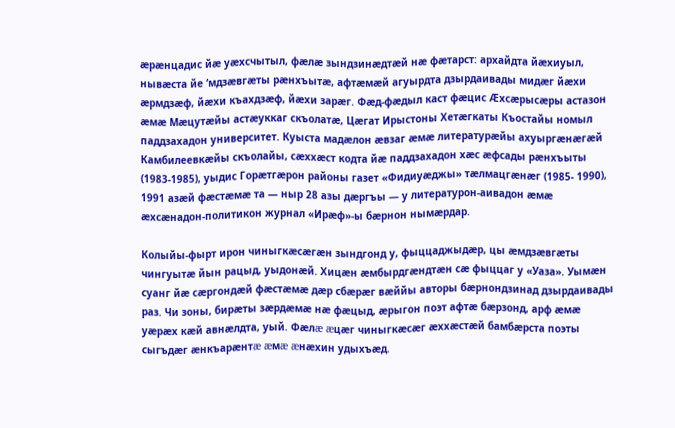æрæнцадис йæ уæхсчытыл, фæлæ зындзинæдтæй нæ фæтарст: архайдта йæхиуыл, нывæста йе ‘мдзæвгæты рæнхъытæ, афтæмæй агуырдта дзырдаивады мидæг йæхи æрмдзæф, йæхи къахдзæф, йæхи зарæг. Фæд-фæдыл каст фæцис Æхсæрысæры астазон æмæ Мæцутæйы астæуккаг скъолатæ, Цæгат Ирыстоны Хетæгкаты Къостайы номыл паддзахадон университет. Куыста мадæлон æвзаг æмæ литературæйы ахуыргæнæгæй Камбилеевкæйы скъолайы, сæххæст кодта йæ паддзахадон хæс æфсады рæнхъыты (1983-1985), уыдис Горæтгæрон районы газет «Фидиуæджы» тæлмацгæнæг (1985- 1990), 1991 азæй фæстæмæ та — ныр 28 азы дæргъы — у литературон-аивадон æмæ æхсæнадон-политикон журнал «Ирæф»-ы бæрнон нымæрдар.

Колыйы-фырт ирон чиныгкæсæгæн зындгонд у, фыццаджыдæр, цы æмдзæвгæты чингуытæ йын рацыд, уыдонæй. Хицæн æмбырдгæндтæн сæ фыццаг у «Уаза». Уымæн суанг йæ сæргондæй фæстæмæ дæр сбæрæг вæййы авторы бæрнондзинад дзырдаивады раз. Чи зоны, бирæты зæрдæмæ нæ фæцыд, æрыгон поэт афтæ бæрзонд, арф æмæ уæрæх кæй авнæлдта, уый. Фæлæ æцæг чиныгкæсæг æххæстæй бамбæрста поэты сыгъдæг æнкъарæнтæ æмæ æнæхин удыхъæд.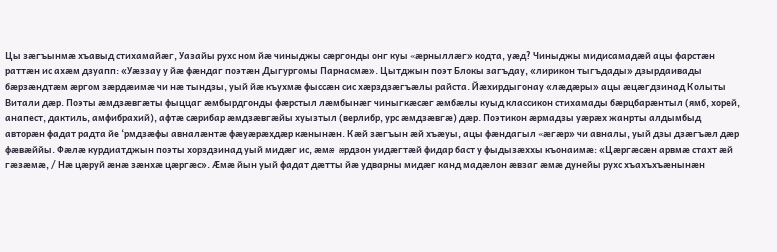Цы зæгъынмæ хъавыд стихамайæг, Уазайы рухс ном йæ чиныджы сæргонды онг куы «æрныллæг» кодта, уæд? Чиныджы мидисамадæй ацы фарстæн раттæн ис ахæм дзуапп: «Уæззау у йæ фæндаг поэтæн Дыгургомы Парнасмæ». Цытджын поэт Блокы загъдау, «лирикон тыгъдады» дзырдаивады бæрзæндтæм æргом зæрдæимæ чи нæ тындзы, уый йæ къухмæ фыссæн сис хæрздзæгъæлы райста. Йæхирдыгонау «лæдæры» ацы æцæгдзинад Колыты Витали дæр. Поэты æмдзæвгæты фыццаг æмбырдгонды фæрстыл лæмбынæг чиныгкæсæг æмбæлы куыд классикон стихамады бæрцбарæнтыл (ямб, хорей, анапест, дактиль, амфибрахий), афтæ сæрибар æмдзæвгæйы хуызтыл (верлибр, урс æмдзæвгæ) дæр. Поэтикон æрмадзы уæрæх жанрты алдымбыд авторæн фадат радта йе ‘рмдзæфы авналæнтæ фæуæрæхдæр кæнынæн. Кæй зæгъын æй хъæуы, ацы фæндагыл «æгæр» чи авналы, уый дзы дзæгъæл дæр фæвæййы. Фæлæ курдиатджын поэты хорздзинад уый мидæг ис, æмæ æрдзон уидæгтæй фидар баст у фыдызæххы къонаимæ: «Цæргæсæн арвмæ стахт æй гæзæмæ, / Нæ цæруй æнæ зæнхæ цæргæс». Æмæ йын уый фадат дæтты йæ удварны мидæг канд мадæлон æвзаг æмæ дунейы рухс хъахъхъæнынæн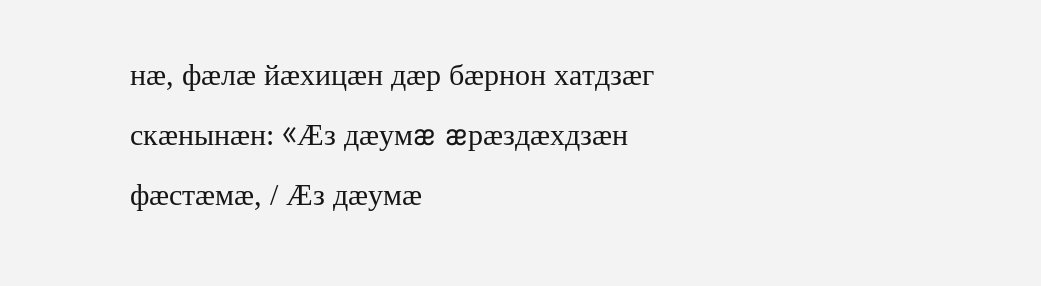нæ, фæлæ йæхицæн дæр бæрнон хатдзæг скæнынæн: «Æз дæумæ æрæздæхдзæн фæстæмæ, / Æз дæумæ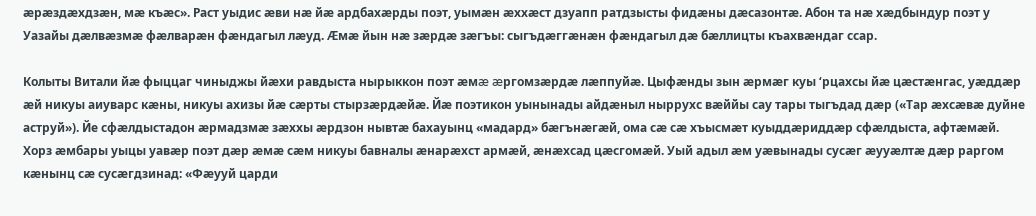æрæздæхдзæн, мæ къæс». Раст уыдис æви нæ йæ ардбахæрды поэт, уымæн æххæст дзуапп ратдзысты фидæны дæсазонтæ. Абон та нæ хæдбындур поэт у Уазайы дæлвæзмæ фæлварæн фæндагыл лæуд. Æмæ йын нæ зæрдæ зæгъы: сыгъдæггæнæн фæндагыл дæ бæллицты къахвæндаг ссар.

Колыты Витали йæ фыццаг чиныджы йæхи равдыста нырыккон поэт æмæ æргомзæрдæ лæппуйæ. Цыфæнды зын æрмæг куы ‘рцахсы йæ цæстæнгас, уæддæр æй никуы аиуварс кæны, никуы ахизы йæ сæрты стырзæрдæйæ. Йæ поэтикон уынынады айдæныл ныррухс вæййы сау тары тыгъдад дæр («Тар æхсæвæ дуйне аструй»). Йе сфæлдыстадон æрмадзмæ зæххы æрдзон нывтæ бахауынц «мадард» бæгънæгæй, ома сæ сæ хъысмæт куыддæриддæр сфæлдыста, афтæмæй. Хорз æмбары уыцы уавæр поэт дæр æмæ сæм никуы бавналы æнарæхст армæй, æнæхсад цæсгомæй. Уый адыл æм уæвынады сусæг æууæлтæ дæр раргом кæнынц сæ сусæгдзинад: «Фæууй царди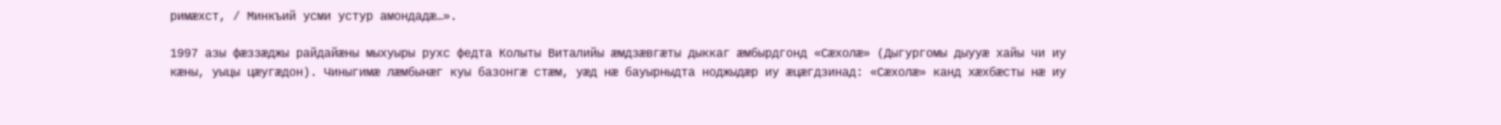римæхст, / Минкъий усми устур амондадæ…».

1997 азы фæззæджы райдайæны мыхуыры рухс федта Колыты Виталийы æмдзæвгæты дыккаг æмбырдгонд «Сæхолæ» (Дыгургомы дыууæ хайы чи иу кæны, уыцы цæугæдон). Чиныгимæ лæмбынæг куы базонгæ стæм, уæд нæ бауырныдта ноджыдæр иу æцæгдзинад: «Сæхолæ» канд хæхбæсты нæ иу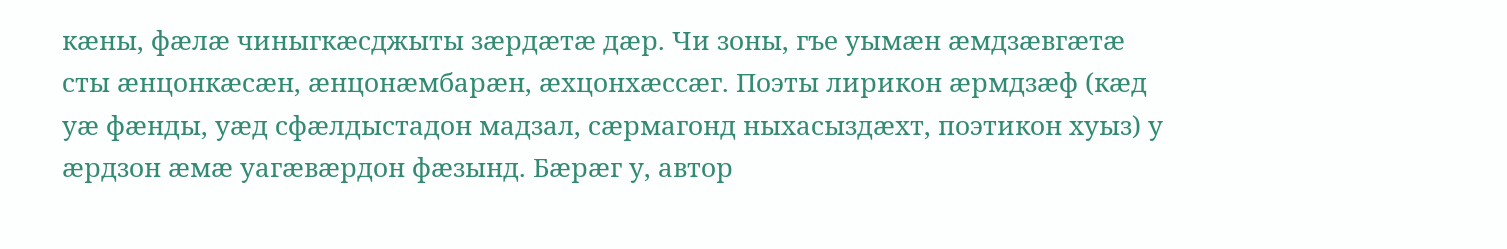кæны, фæлæ чиныгкæсджыты зæрдæтæ дæр. Чи зоны, гъе уымæн æмдзæвгæтæ сты æнцонкæсæн, æнцонæмбарæн, æхцонхæссæг. Поэты лирикон æрмдзæф (кæд уæ фæнды, уæд сфæлдыстадон мадзал, сæрмагонд ныхасыздæхт, поэтикон хуыз) у æрдзон æмæ уагæвæрдон фæзынд. Бæрæг у, автор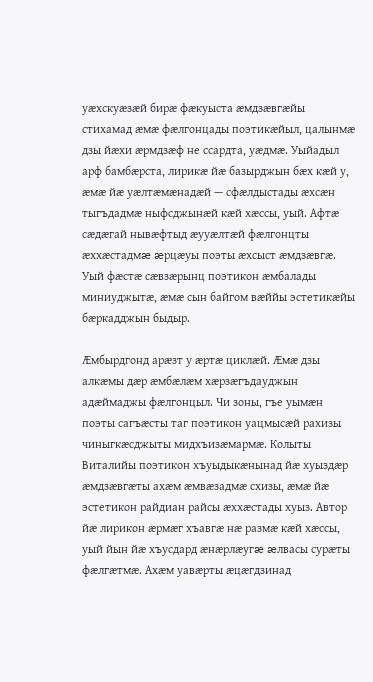уæхскуæзæй бирæ фæкуыста æмдзæвгæйы стихамад æмæ фæлгонцады поэтикæйыл, цалынмæ дзы йæхи æрмдзæф не ссардта, уæдмæ. Уыйадыл арф бамбæрста, лирикæ йæ базырджын бæх кæй у, æмæ йæ уæлтæмæнадæй — сфæлдыстады æхсæн тыгъдадмæ ныфсджынæй кæй хæссы, уый. Афтæ сæдæгай нывæфтыд æууæлтæй фæлгонцты æххæстадмæ æрцæуы поэты æхсыст æмдзæвгæ. Уый фæстæ сæвзæрынц поэтикон æмбалады миниуджытæ, æмæ сын байгом вæййы эстетикæйы бæркадджын быдыр.

Æмбырдгонд арæзт у æртæ циклæй. Æмæ дзы алкæмы дæр æмбæлæм хæрзæгъдауджын адæймаджы фæлгонцыл. Чи зоны, гъе уымæн поэты сагъæсты таг поэтикон уацмысæй рахизы чиныгкæсджыты мидхъизæмармæ. Колыты Виталийы поэтикон хъуыдыкæнынад йæ хуыздæр æмдзæвгæты ахæм æмвæзадмæ схизы, æмæ йæ эстетикон райдиан райсы æххæстады хуыз. Автор йæ лирикон æрмæг хъавгæ нæ размæ кæй хæссы, уый йын йæ хъусдард æнæрлæугæ æлвасы сурæты фæлгæтмæ. Ахæм уавæрты æцæгдзинад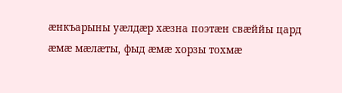æнкъарыны уæлдæр хæзна поэтæн свæййы цард æмæ мæлæты, фыд æмæ хорзы тохмæ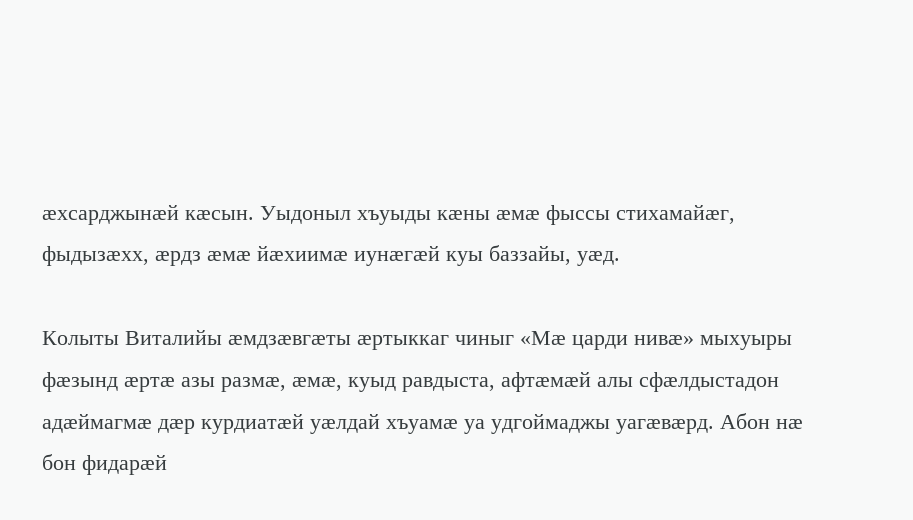æхсарджынæй кæсын. Уыдоныл хъуыды кæны æмæ фыссы стихамайæг, фыдызæхх, æрдз æмæ йæхиимæ иунæгæй куы баззайы, уæд.

Колыты Виталийы æмдзæвгæты æртыккаг чиныг «Мæ царди нивæ» мыхуыры фæзынд æртæ азы размæ, æмæ, куыд равдыста, афтæмæй алы сфæлдыстадон адæймагмæ дæр курдиатæй уæлдай хъуамæ уа удгоймаджы уагæвæрд. Абон нæ бон фидарæй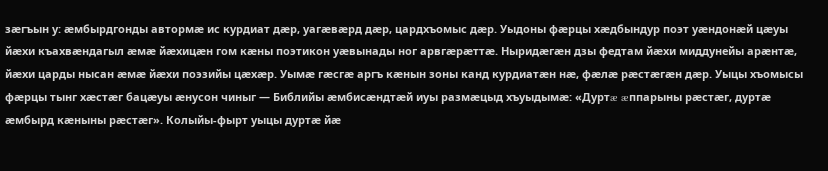зæгъын у: æмбырдгонды автормæ ис курдиат дæр, уагæвæрд дæр, цардхъомыс дæр. Уыдоны фæрцы хæдбындур поэт уæндонæй цæуы йæхи къахвæндагыл æмæ йæхицæн гом кæны поэтикон уæвынады ног арвгæрæттæ. Ныридæгæн дзы федтам йæхи миддунейы арæнтæ, йæхи царды нысан æмæ йæхи поэзийы цæхæр. Уымæ гæсгæ аргъ кæнын зоны канд курдиатæн нæ, фæлæ рæстæгæн дæр. Уыцы хъомысы фæрцы тынг хæстæг бацæуы æнусон чиныг — Библийы æмбисæндтæй иуы размæцыд хъуыдымæ: «Дуртæ æппарыны рæстæг, дуртæ æмбырд кæныны рæстæг». Колыйы-фырт уыцы дуртæ йæ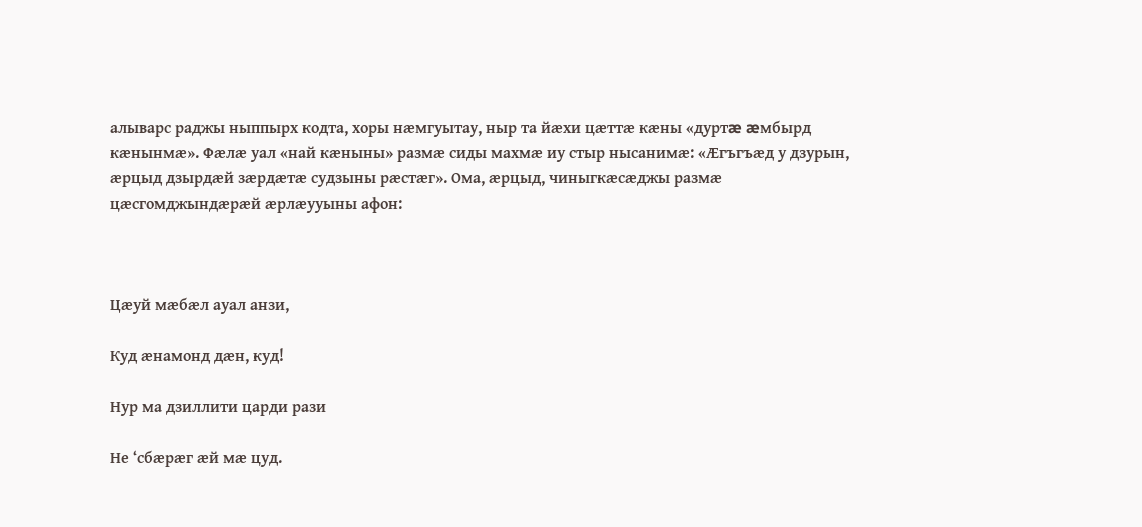алыварс раджы ныппырх кодта, хоры нæмгуытау, ныр та йæхи цæттæ кæны «дуртæ æмбырд кæнынмæ». Фæлæ уал «най кæныны» размæ сиды махмæ иу стыр нысанимæ: «Æгъгъæд у дзурын, æрцыд дзырдæй зæрдæтæ судзыны рæстæг». Ома, æрцыд, чиныгкæсæджы размæ цæсгомджындæрæй æрлæууыны афон:



Цæуй мæбæл ауал анзи,

Куд æнамонд дæн, куд!

Нур ма дзиллити царди рази

Не ‘сбæрæг æй мæ цуд.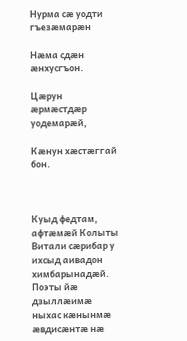Нурма сæ уодти гъезæмарæн

Нæма сдæн æнхусгъон.

Цæрун æрмæстдæр уодемарæй,

Кæнун хæстæггай бон.



Куыд федтам, афтæмæй Колыты Витали сæрибар у ихсыд аивадон химбарынадæй. Поэты йæ дзыллæимæ ныхас кæнынмæ æвдисæнтæ нæ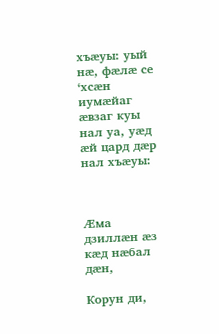хъæуы: уый нæ, фæлæ се ‘хсæн иумæйаг æвзаг куы нал уа, уæд æй цард дæр нал хъæуы:



Æма дзиллæн æз кæд нæбал дæн,

Корун ди,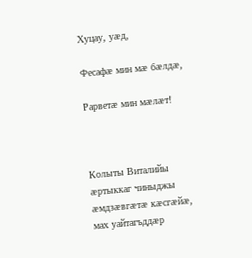Хуцау, уæд,

Фесафæ мин мæ бæлдæ,

Рарветæ мин мæлæт!



Колыты Виталийы æртыккаг чиныджы æмдзæвгæтæ кæсгæйæ, мах уайтагъддæр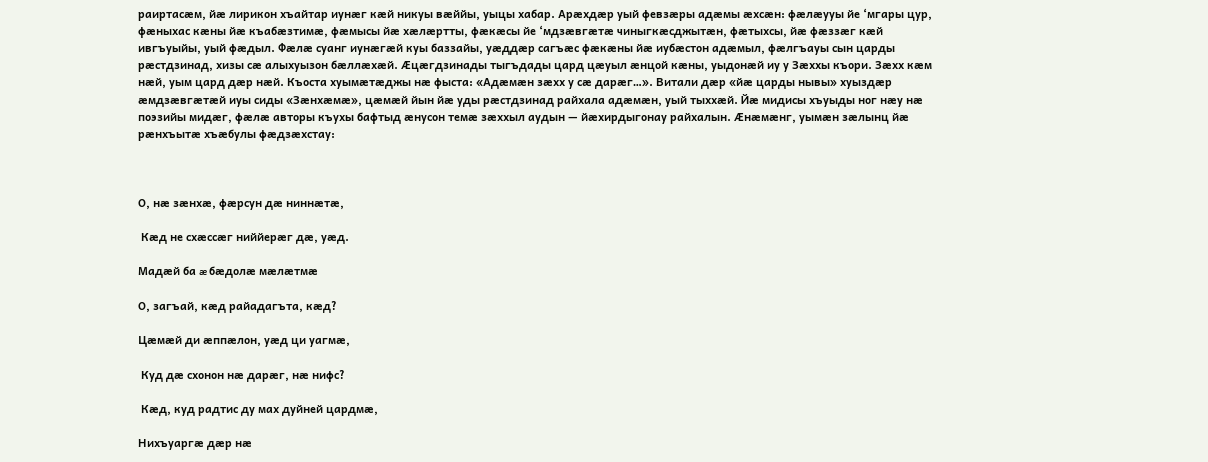раиртасæм, йæ лирикон хъайтар иунæг кæй никуы вæййы, уыцы хабар. Арæхдæр уый февзæры адæмы æхсæн: фæлæууы йе ‘мгары цур, фæныхас кæны йæ къабæзтимæ, фæмысы йæ хæлæртты, фæкæсы йе ‘мдзæвгæтæ чиныгкæсджытæн, фæтыхсы, йæ фæззæг кæй ивгъуыйы, уый фæдыл. Фæлæ суанг иунæгæй куы баззайы, уæддæр сагъæс фæкæны йæ иубæстон адæмыл, фæлгъауы сын царды рæстдзинад, хизы сæ алыхуызон бæллæхæй. Æцæгдзинады тыгъдады цард цæуыл æнцой кæны, уыдонæй иу у Зæххы къори. Зæхх кæм нæй, уым цард дæр нæй. Къоста хуымæтæджы нæ фыста: «Адæмæн зæхх у сæ дарæг…». Витали дæр «йæ царды нывы» хуыздæр æмдзæвгæтæй иуы сиды «Зæнхæмæ», цæмæй йын йæ уды рæстдзинад райхала адæмæн, уый тыххæй. Йæ мидисы хъуыды ног нæу нæ поэзийы мидæг, фæлæ авторы къухы бафтыд æнусон темæ зæххыл аудын — йæхирдыгонау райхалын. Æнæмæнг, уымæн зæлынц йæ рæнхъытæ хъæбулы фæдзæхстау:



О, нæ зæнхæ, фæрсун дæ ниннæтæ,

 Кæд не схæссæг ниййерæг дæ, уæд.

Мадæй ба æ бæдолæ мæлæтмæ

О, загъай, кæд райадагъта, кæд?

Цæмæй ди æппæлон, уæд ци уагмæ,

 Куд дæ схонон нæ дарæг, нæ нифс?

 Кæд, куд радтис ду мах дуйней цардмæ,

Нихъуаргæ дæр нæ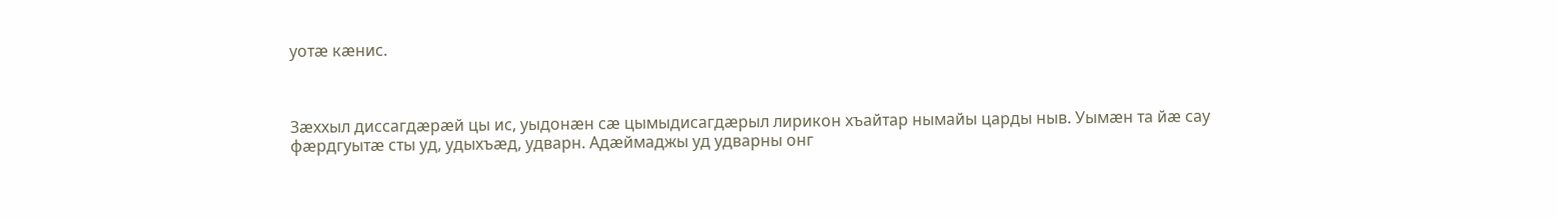уотæ кæнис.



Зæххыл диссагдæрæй цы ис, уыдонæн сæ цымыдисагдæрыл лирикон хъайтар нымайы царды ныв. Уымæн та йæ сау фæрдгуытæ сты уд, удыхъæд, удварн. Адæймаджы уд удварны онг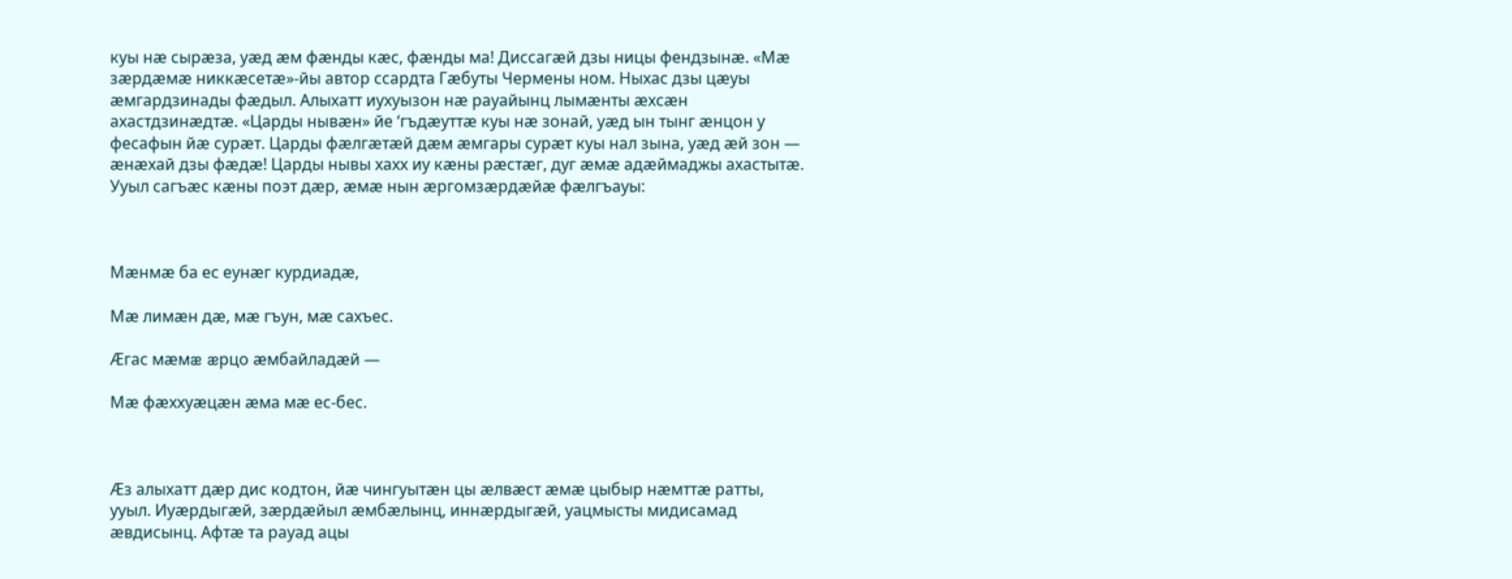куы нæ сырæза, уæд æм фæнды кæс, фæнды ма! Диссагæй дзы ницы фендзынæ. «Мæ зæрдæмæ никкæсетæ»-йы автор ссардта Гæбуты Чермены ном. Ныхас дзы цæуы æмгардзинады фæдыл. Алыхатт иухуызон нæ рауайынц лымæнты æхсæн ахастдзинæдтæ. «Царды нывæн» йе ‘гъдæуттæ куы нæ зонай, уæд ын тынг æнцон у фесафын йæ сурæт. Царды фæлгæтæй дæм æмгары сурæт куы нал зына, уæд æй зон — æнæхай дзы фæдæ! Царды нывы хахх иу кæны рæстæг, дуг æмæ адæймаджы ахастытæ. Ууыл сагъæс кæны поэт дæр, æмæ нын æргомзæрдæйæ фæлгъауы:



Мæнмæ ба ес еунæг курдиадæ,

Мæ лимæн дæ, мæ гъун, мæ сахъес.

Æгас мæмæ æрцо æмбайладæй —

Мæ фæххуæцæн æма мæ ес-бес.



Æз алыхатт дæр дис кодтон, йæ чингуытæн цы æлвæст æмæ цыбыр нæмттæ ратты, ууыл. Иуæрдыгæй, зæрдæйыл æмбæлынц, иннæрдыгæй, уацмысты мидисамад æвдисынц. Афтæ та рауад ацы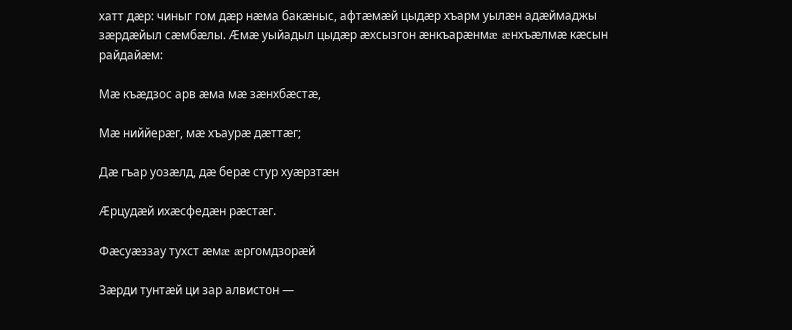хатт дæр: чиныг гом дæр нæма бакæныс, афтæмæй цыдæр хъарм уылæн адæймаджы зæрдæйыл сæмбæлы. Æмæ уыйадыл цыдæр æхсызгон æнкъарæнмæ æнхъæлмæ кæсын райдайæм:

Мæ къæдзос арв æма мæ зæнхбæстæ,

Мæ ниййерæг, мæ хъаурæ дæттæг;

Дæ гъар уозæлд, дæ берæ стур хуæрзтæн

Æрцудæй ихæсфедæн рæстæг.

Фæсуæззау тухст æмæ æргомдзорæй

Зæрди тунтæй ци зар алвистон —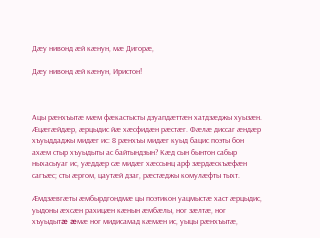Дæу нивонд æй кæнун, мæ Дигорæ,

Дæу нивонд æй кæнун, Иристон!



Ацы рæнхъытæ мæм фæкастысты дзуапдæттæн хатдзæджы хуызæн. Æцæгæйдæр, æрцыдис йæ хæсфидæн рæстæг. Фæлæ диссаг æндæр хъуыддаджы мидæг ис: 8 рæнхъы мидæг куыд бацис поэты бон ахæм стыр хъуыдыты ас байтындзын? Кæд сын бынтон сабыр ныхасыуаг ис, уæддæр сæ мидæг хæссынц арф зæрдæскъæфæн сагъæс; сты æргом, цаутæй дзаг, рæстæджы комулæфты тыхт.

Æмдзæвгæты æмбырдгондмæ цы поэтикон уацмыстæ хаст æрцыдис, уыдоны æхсæн рахицæн кæнын æмбæлы, ног зæлтæ, ног хъуыдытæ æмæ ног мидисамад кæмæн ис, уыцы рæнхъытæ,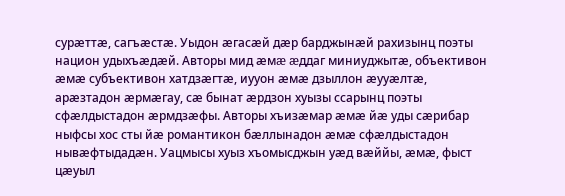сурæттæ, сагъæстæ. Уыдон æгасæй дæр барджынæй рахизынц поэты национ удыхъæдæй. Авторы мид æмæ æддаг миниуджытæ, объективон æмæ субъективон хатдзæгтæ, иууон æмæ дзыллон æууæлтæ, арæзтадон æрмæгау, сæ бынат æрдзон хуызы ссарынц поэты сфæлдыстадон æрмдзæфы. Авторы хъизæмар æмæ йæ уды сæрибар ныфсы хос сты йæ романтикон бæллынадон æмæ сфæлдыстадон нывæфтыдадæн. Уацмысы хуыз хъомысджын уæд вæййы, æмæ, фыст цæуыл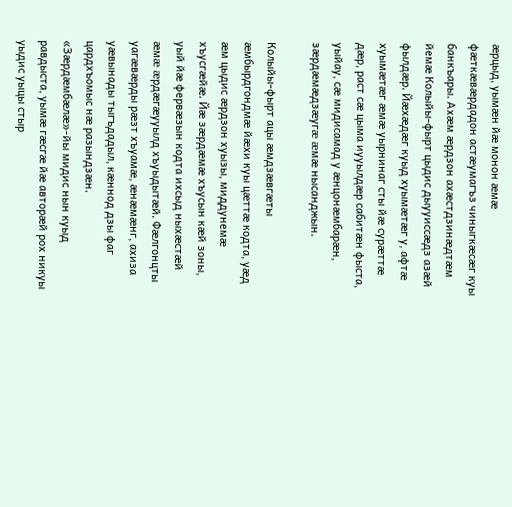æрцыд, уымæн йæ монон æмæ фæткæвæрдадон астæумагъз чиныгкæсæг куы банкъары. Ахæм æрдзон ахæстдзинæдтæм йемæ Колыйы-фырт цыдис дыууиссæдз азæй фылдæр. Йæхæдæг куыд хуымæтæг у, афтæ хуымæтæг æмæ уырнинаг сты йæ сурæттæ дæр, раст сæ цыма иууылдæр сабитæн фыста, уыйау, сæ мидисамад у æнцонæмбарæн, зæрдæмæдзæугæ æмæ нысанджын.

Колыйы-фырт ацы æмдзæвгæты æмбырдгондмæ йæхи куы цæттæ кодта, уæд æм цыдис æрдзон хуызы, миддунемæ хъусгæйæ. Йæ зæрдæмæ хъусын кæй зоны, уый йæ фервæзын кодта ихсыд ныхæстæй æмæ æрдæгæууылд хъуыдытæй. Фæлгонцты уагæвæрды рæзт хъуамæ, æнæмæнг, ахиза уæвынады тыгъдадыл, кæннод дзы фаг цардхъомыс нæ разындзæн. «Зæрдæмбæлæ»-йы мидис нын куыд равдыста, уымæ гæсгæ йæ авторæй рох никуы уыдис уыцы стыр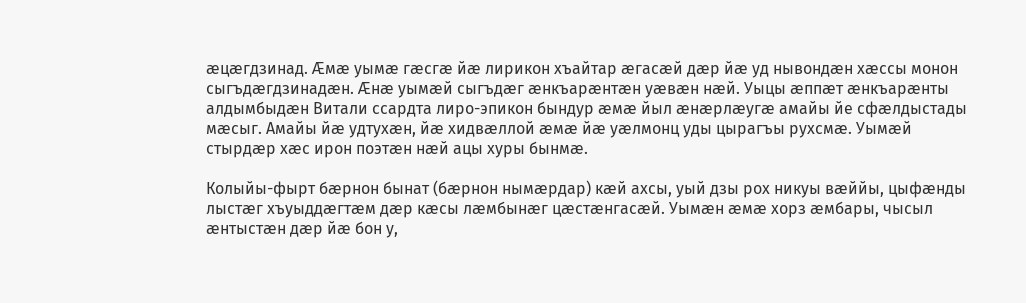æцæгдзинад. Æмæ уымæ гæсгæ йæ лирикон хъайтар æгасæй дæр йæ уд нывондæн хæссы монон сыгъдæгдзинадæн. Æнæ уымæй сыгъдæг æнкъарæнтæн уæвæн нæй. Уыцы æппæт æнкъарæнты алдымбыдæн Витали ссардта лиро-эпикон бындур æмæ йыл æнæрлæугæ амайы йе сфæлдыстады мæсыг. Амайы йæ удтухæн, йæ хидвæллой æмæ йæ уæлмонц уды цырагъы рухсмæ. Уымæй стырдæр хæс ирон поэтæн нæй ацы хуры бынмæ.

Колыйы-фырт бæрнон бынат (бæрнон нымæрдар) кæй ахсы, уый дзы рох никуы вæййы, цыфæнды лыстæг хъуыддæгтæм дæр кæсы лæмбынæг цæстæнгасæй. Уымæн æмæ хорз æмбары, чысыл æнтыстæн дæр йæ бон у,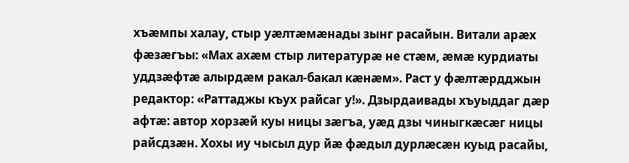хъæмпы халау, стыр уæлтæмæнады зынг расайын. Витали арæх фæзæгъы: «Мах ахæм стыр литературæ не стæм, æмæ курдиаты уддзæфтæ алырдæм ракал-бакал кæнæм». Раст у фæлтæрдджын редактор: «Раттаджы къух райсаг у!». Дзырдаивады хъуыддаг дæр афтæ: автор хорзæй куы ницы зæгъа, уæд дзы чиныгкæсæг ницы райсдзæн. Хохы иу чысыл дур йæ фæдыл дурлæсæн куыд расайы,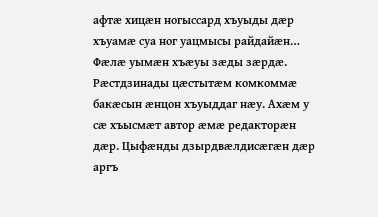афтæ хицæн ногыссард хъуыды дæр хъуамæ суа ног уацмысы райдайæн… Фæлæ уымæн хъæуы зæды зæрдæ. Рæстдзинады цæстытæм комкоммæ бакæсын æнцон хъуыддаг нæу. Ахæм у сæ хъысмæт автор æмæ редакторæн дæр. Цыфæнды дзырдвæлдисæгæн дæр аргъ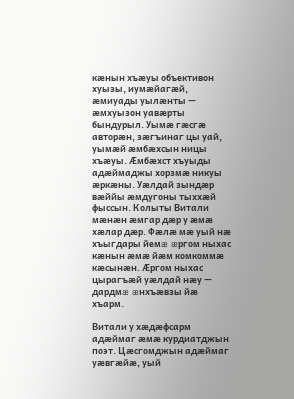кæнын хъæуы объективон хуызы, иумæйагæй, æмиуады уылæнты — æмхуызон уавæрты бындурыл. Уымæ гæсгæ авторæн, зæгъинаг цы уай, уымæй æмбæхсын ницы хъæуы. Æмбæхст хъуыды адæймаджы хорзмæ никуы æркæны. Уæлдай зындæр вæййы æмдугоны тыххæй фыссын. Колыты Витали мæнæн æмгар дæр у æмæ хæлар дæр. Фæлæ мæ уый нæ хъыгдары йемæ æргом ныхас кæнын æмæ йæм комкоммæ кæсынæн. Æргом ныхас цырагъæй уæлдай нæу — дардмæ æнхъæвзы йæ хъарм.

Витали у хæдæфсарм адæймаг æмæ курдиатджын поэт. Цæсгомджын адæймаг уæвгæйæ, уый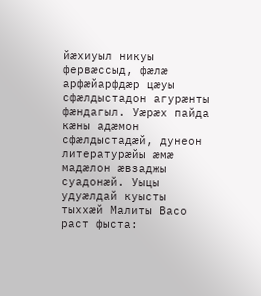йæхиуыл никуы фервæссыд, фæлæ арфæйарфдæр цæуы сфæлдыстадон агурæнты фæндагыл. Уæрæх пайда кæны адæмон сфæлдыстадæй, дунеон литературæйы æмæ мадæлон æвзаджы суадонæй. Уыцы удуæлдай куысты тыххæй Малиты Васо раст фыста: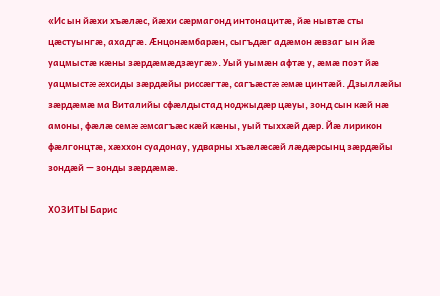«Ис ын йæхи хъæлæс, йæхи сæрмагонд интонацитæ, йæ нывтæ сты цæстуынгæ, ахадгæ. Æнцонæмбарæн, сыгъдæг адæмон æвзаг ын йæ уацмыстæ кæны зæрдæмæдзæугæ». Уый уымæн афтæ у, æмæ поэт йæ уацмыстæ æхсиды зæрдæйы риссæгтæ, сагъæстæ æмæ цинтæй. Дзыллæйы зæрдæмæ ма Виталийы сфæлдыстад ноджыдæр цæуы, зонд сын кæй нæ амоны, фæлæ семæ æмсагъæс кæй кæны, уый тыххæй дæр. Йæ лирикон фæлгонцтæ, хæххон суадонау, удварны хъæлæсæй лæдæрсынц зæрдæйы зондæй — зонды зæрдæмæ.

ХОЗИТЫ Барис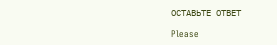ОСТАВЬТЕ ОТВЕТ

Please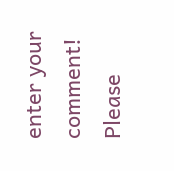enter your comment!
Please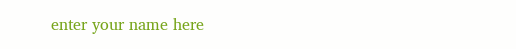enter your name here